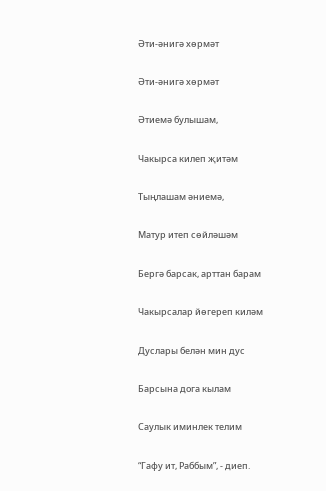Әти-әнигә хөрмәт

Әти-әнигә хөрмәт

Әтиемә булышам,

Чакырса килеп җитәм

Тыңлашам әниемә,

Матур итеп сөйләшәм

Бергә барсак, арттан барам

Чакырсалар йөгереп киләм

Дуслары белән мин дус

Барсына дога кылам

Саулык иминлек телим

“Гафу ит, Раббым”, - диеп.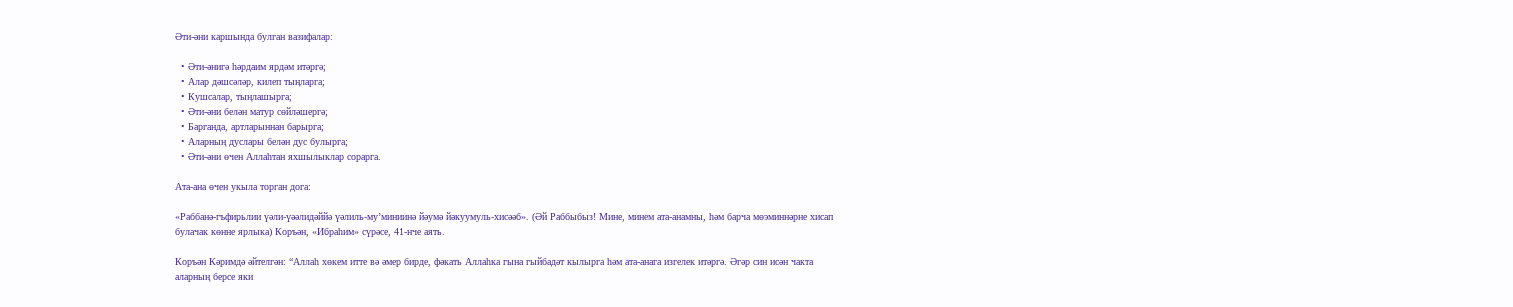Әти-әни каршында булган вазифалар:

  • Әти-әнигә һәрдаим ярдәм итәргә;
  • Алар дәшсәләр, килеп тыңларга;
  • Кушсалар, тыңлашырга;
  • Әти-әни белән матур сөйләшергә;
  • Барганда, артларыннан барырга;
  • Аларның дуслары белән дус булырга;
  • Әти-әни өчен Аллаһтан яхшылыклар сорарга.

Ата-ана өчен укыла торган дога:

«Раббанә-гъфирьлии үәли-үәәлидәййә үәлиль-му’миниинә йәумә йәкуумуль-хисәәб». (Әй Раббыбыз! Мине, минем ата-анамны, һәм барча мөэминнәрне хисап булачак көнне ярлыка) Коръән, «Ибраһим» сүрәсе, 41-нче аять.

Коръән Кәримдә әйтелгән: “Аллаһ хөкем итте вә әмер бирде, фәкать Аллаһка гына гыйбадәт кылырга һәм ата-анага изгелек итәргә. Әгәр син исән чакта аларның берсе яки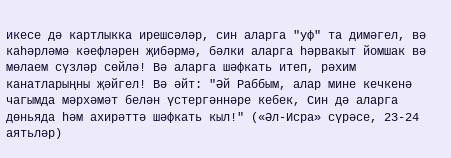икесе дә картлыкка ирешсәләр, син аларга "уф" та димәгел, вә каһәрләмә кәефләрен җибәрмә, бәлки аларга һәрвакыт йомшак вә мөлаем сүзләр сөйлә! Вә аларга шәфкать итеп, рәхим канатларыңны җәйгел! Вә әйт: "Әй Раббым, алар мине кечкенә чагымда мәрхәмәт белән үстергәннәре кебек, Син дә аларга дөньяда һәм ахирәттә шәфкать кыл!" («Әл-Исра» сүрәсе, 23-24 аятьләр)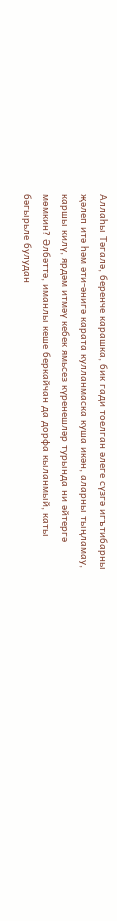Аллаһы Тәгалә, беренче карашка, бик гади тоелган әлеге сүзгә игътибарны җәлеп итә һәм әти-әнигә карата кулланмаска куша икән, аларны тыңламау, каршы килү, ярдәм итмәү кебек ямьсез күренешләр турында ни әйтергә мөмкин? Әлбәттә, иманлы кеше беркайчан да дорфа кыланмый, каты бәгырьле булудан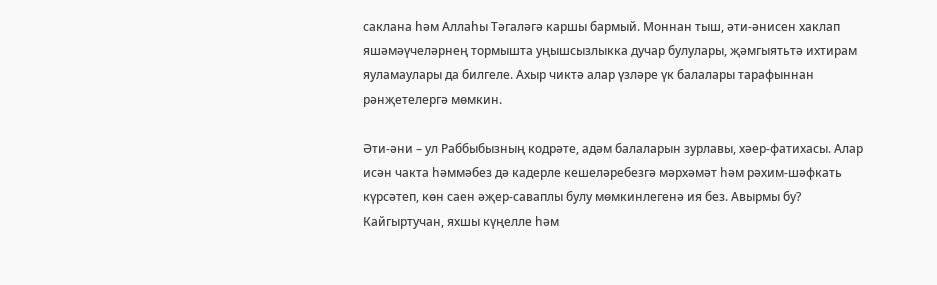саклана һәм Аллаһы Тәгаләгә каршы бармый. Моннан тыш, әти-әнисен хаклап яшәмәүчеләрнең тормышта уңышсызлыкка дучар булулары, җәмгыятьтә ихтирам яуламаулары да билгеле. Ахыр чиктә алар үзләре үк балалары тарафыннан рәнҗетелергә мөмкин.

Әти-әни – ул Раббыбызның кодрәте, адәм балаларын зурлавы, хәер-фатихасы. Алар исән чакта һәммәбез дә кадерле кешеләребезгә мәрхәмәт һәм рәхим-шәфкать күрсәтеп, көн саен әҗер-саваплы булу мөмкинлегенә ия без. Авырмы бу? Кайгыртучан, яхшы күңелле һәм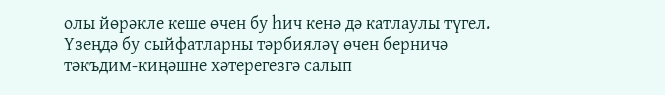олы йөрәкле кеше өчен бу һич кенә дә катлаулы түгел. Үзеңдә бу сыйфатларны тәрбияләү өчен берничә тәкъдим-киңәшне хәтерегезгә салып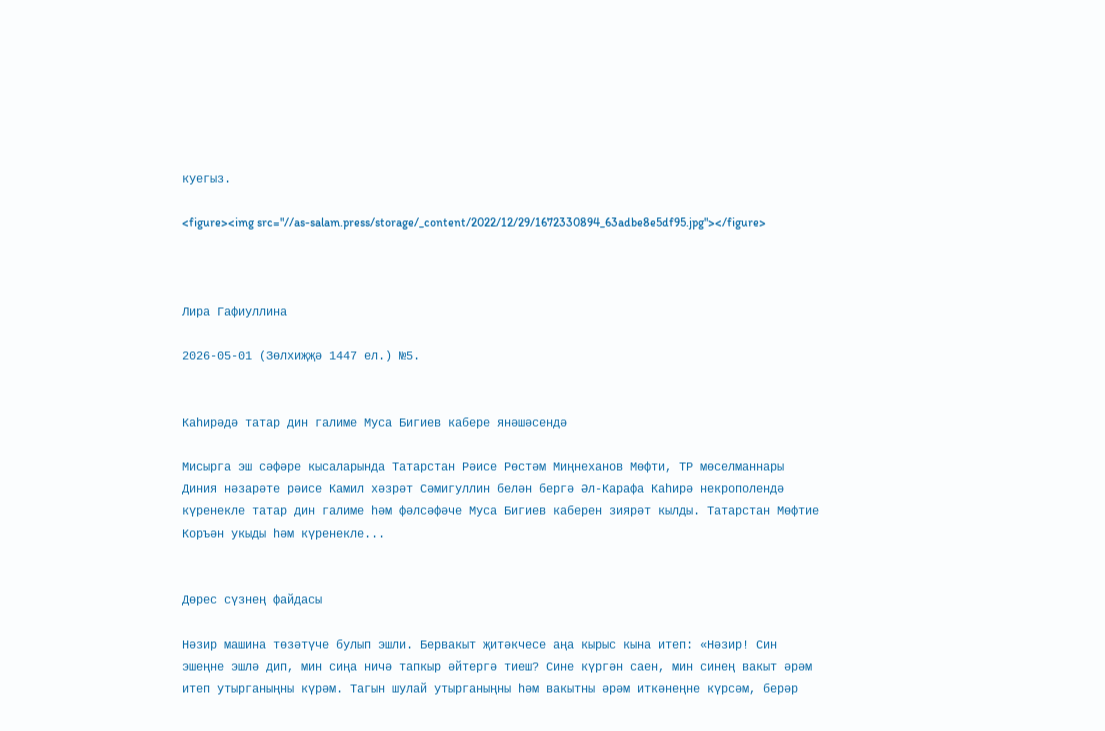куегыз.

<figure><img src="//as-salam.press/storage/_content/2022/12/29/1672330894_63adbe8e5df95.jpg"></figure>



Лира Гафиуллина

2026-05-01 (Зөлхиҗҗә 1447 ел.) №5.


Каһирәдә татар дин галиме Муса Бигиев кабере янәшәсендә

Мисырга эш сәфәре кысаларында Татарстан Рәисе Рөстәм Миңнеханов Мөфти, ТР мөселманнары Диния нәзарәте рәисе Камил хәзрәт Сәмигуллин белән бергә Әл-Карафа Каһирә некрополендә күренекле татар дин галиме һәм фәлсәфәче Муса Бигиев каберен зиярәт кылды. Татарстан Мөфтие Коръән укыды һәм күренекле...


Дөрес сүзнең файдасы

Нәзир машина төзәтүче булып эшли. Бервакыт җитәкчесе аңа кырыс кына итеп: «Нәзир! Син эшеңне эшлә дип, мин сиңа ничә тапкыр әйтергә тиеш? Сине күргән саен, мин синең вакыт әрәм итеп утырганыңны күрәм. Тагын шулай утырганыңны һәм вакытны әрәм иткәнеңне күрсәм, берәр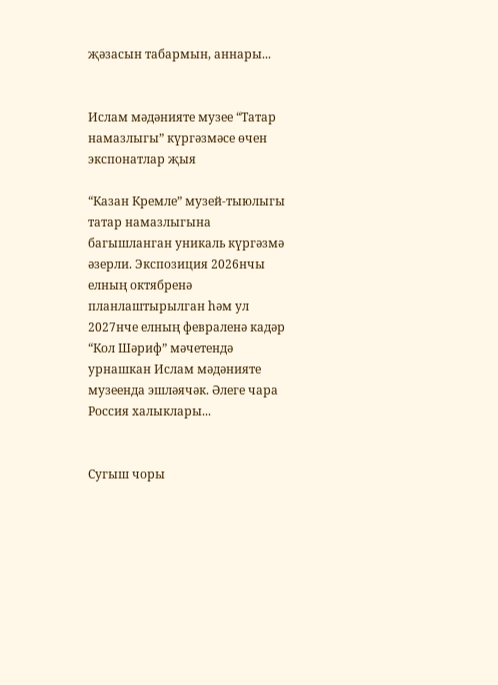җәзасын табармын, аннары...


Ислам мәдәнияте музее “Татар намазлыгы” күргәзмәсе өчен экспонатлар җыя

“Казан Кремле” музей-тыюлыгы татар намазлыгына багышланган уникаль күргәзмә әзерли. Экспозиция 2026нчы елның октябренә планлаштырылган һәм ул 2027нче елның февраленә кадәр “Кол Шәриф” мәчетендә урнашкан Ислам мәдәнияте музеенда эшләячәк. Әлеге чара Россия халыклары...


Сугыш чоры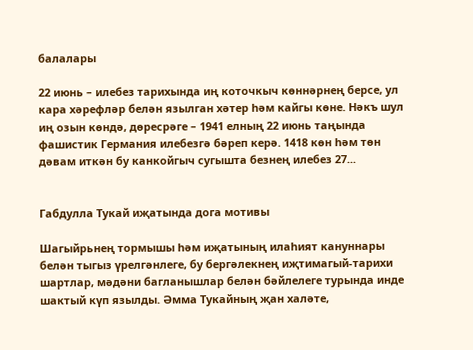балалары

22 июнь – илебез тарихында иң коточкыч көннәрнең берсе, ул кара хәрефләр белән язылган хәтер һәм кайгы көне. Нәкъ шул иң озын көндә, дөресрәге – 1941 елның 22 июнь таңында фашистик Германия илебезгә бәреп керә. 1418 көн һәм төн дәвам иткән бу канкойгыч сугышта безнең илебез 27...


Габдулла Тукай иҗатында дога мотивы

Шагыйрьнең тормышы һәм иҗатының илаһият кануннары белән тыгыз үрелгәнлеге, бу бергәлекнең иҗтимагый-тарихи шартлар, мәдәни багланышлар белән бәйлелеге турында инде шактый күп язылды. Әмма Тукайның җан халәте,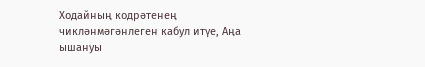Ходайның кодрәтенең чикләнмәгәнлеген кабул итүе, Аңа ышануы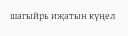шагыйрь иҗатын күңел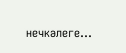нечкәлеге...